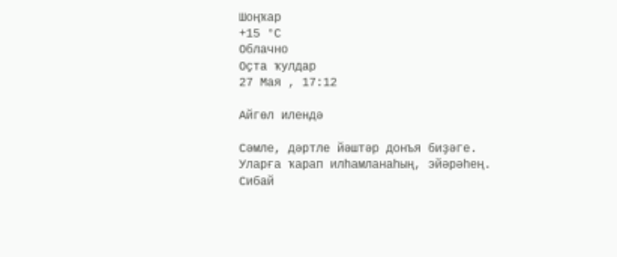Шоңҡар
+15 °С
Облачно
Оҫта ҡулдар
27 Мая , 17:12

Айгөл илендә

Сәмле, дәртле йәштәр донъя биҙәге. Уларға ҡарап илһамланаһың, эйәрәһең. Сибай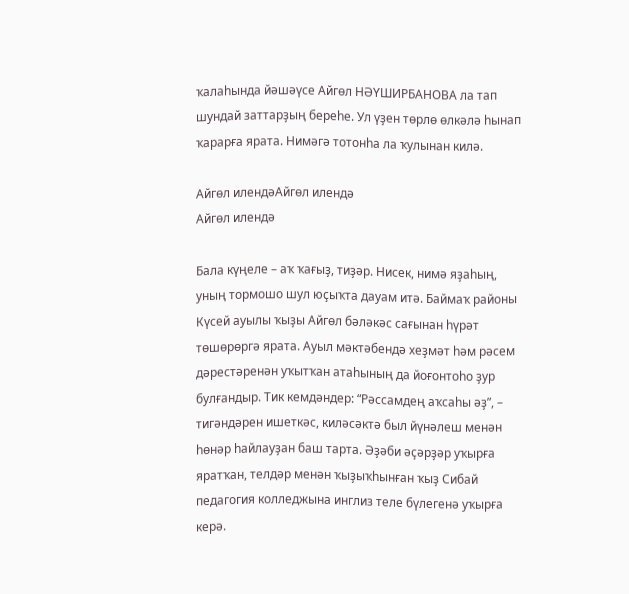ҡалаһында йәшәүсе Айгөл НӘҮШИРБАНОВА ла тап шундай заттарҙың береһе. Ул үҙен төрлө өлкәлә һынап ҡарарға ярата. Нимәгә тотонһа ла ҡулынан килә.

Айгөл илендәАйгөл илендә
Айгөл илендә

Бала күңеле – аҡ ҡағыҙ, тиҙәр. Нисек, нимә яҙаһың, уның тормошо шул юҫыҡта дауам итә. Баймаҡ районы Күсей ауылы ҡыҙы Айгөл бәләкәс сағынан һүрәт төшөрөргә ярата. Ауыл мәктәбендә хеҙмәт һәм рәсем дәрестәренән уҡытҡан атаһының да йоғонтоһо ҙур булғандыр. Тик кемдәндер: “Рәссамдең аҡсаһы әҙ”, – тигәндәрен ишеткәс, киләсәктә был йүнәлеш менән һөнәр һайлауҙан баш тарта. Әҙәби әҫәрҙәр уҡырға яратҡан, телдәр менән ҡыҙыҡһынған ҡыҙ Сибай педагогия колледжына инглиз теле бүлегенә уҡырға керә.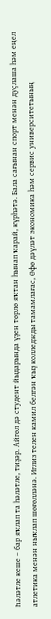Һәләтле кеше – бар яҡлап та һәләтле, тиҙәр. Айгөл дә студент йыдарында үҙен төрлө яҡтан һынап ҡарай, күрһәтә. Бала сағынан спорт менән дуҫлаша һәм еңел атлетика менән ныҡлап шөғөлләнә. Иглиз телен камил белгән ҡыҙ колледжды тамамлағас, Өфө дәүләт экономика һәм сервис университетының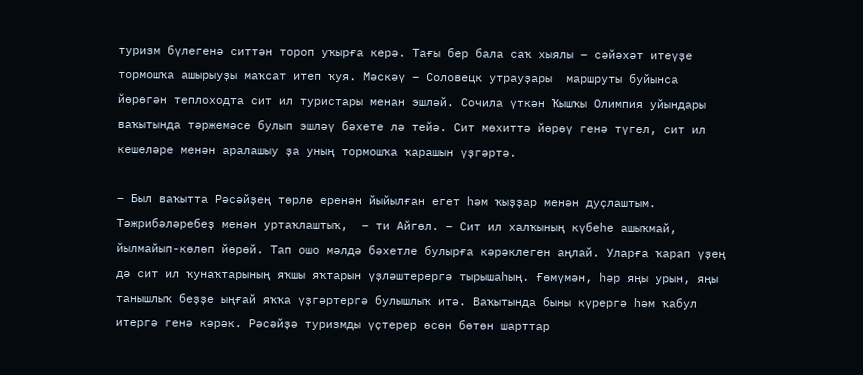туризм бүлегенә ситтән тороп уҡырға керә. Тағы бер бала саҡ хыялы – сәйәхәт итеүҙе тормошҡа ашырыуҙы маҡсат итеп ҡуя. Мәскәү – Соловецк утрауҙары  маршруты буйынса йөрөгән теплоходта сит ил туристары менан эшләй. Сочила үткән Ҡышҡы Олимпия уйындары ваҡытында тәржемәсе булып эшләү бәхете лә тейә. Сит мөхиттә йөрөү генә түгел, сит ил кешеләре менән аралашыу ҙа уның тормошҡа ҡарашын үҙгәртә.

– Был ваҡытта Рәсәйҙең төрлө еренән йыйылған егет һәм ҡыҙҙар менән дуҫлаштым. Тәжрибәләребеҙ менән уртаҡлаштыҡ,  – ти Айгөл. – Сит ил халҡының күбеһе ашыҡмай, йылмайып-көлөп йөрөй. Тап ошо мәлдә бәхетле булырға кәрәклеген аңлай. Уларға ҡарап үҙең дә сит ил ҡунаҡтарының яҡшы яҡтарын үҙләштерергә тырышаһың. Ғөмүмән, һәр яңы урын, яңы танышлыҡ беҙҙе ыңғай яҡҡа үҙгәртергә булышлыҡ итә. Ваҡытында быны күрергә һәм ҡабул итергә генә кәрәк. Рәсәйҙә туризмды үҫтерер өсөн бөтөн шарттар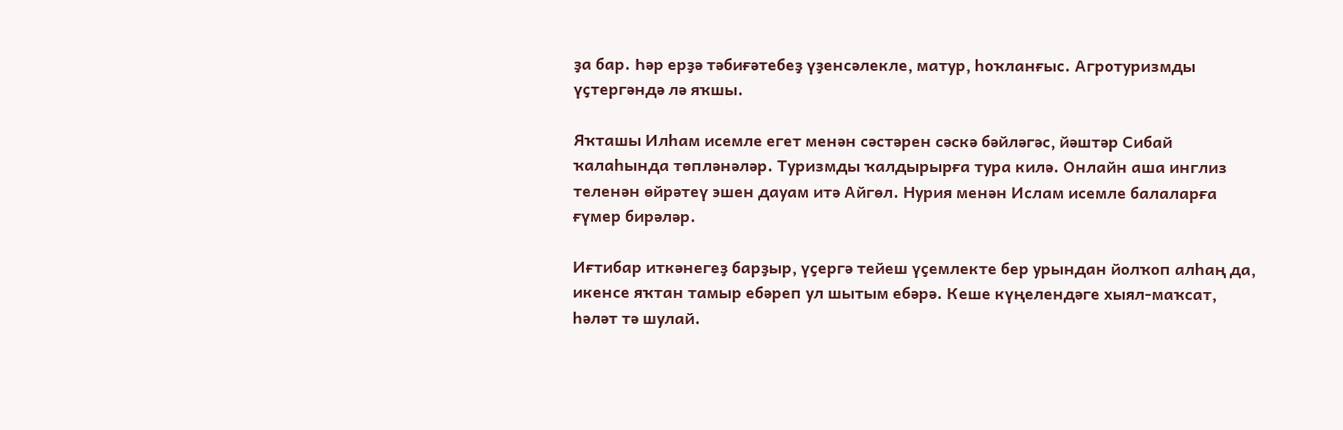ҙа бар. Һәр ерҙә тәбиғәтебеҙ үҙенсәлекле, матур, һоҡланғыс. Агротуризмды үҫтергәндә лә яҡшы.

Яҡташы Илһам исемле егет менән сәстәрен сәскә бәйләгәс, йәштәр Сибай ҡалаһында төпләнәләр. Туризмды ҡалдырырға тура килә. Онлайн аша инглиз теленән өйрәтеү эшен дауам итә Айгөл. Нурия менән Ислам исемле балаларға ғүмер бирәләр.

Иғтибар иткәнегеҙ барҙыр, үҫергә тейеш үҫемлекте бер урындан йолҡоп алһаң да, икенсе яҡтан тамыр ебәреп ул шытым ебәрә. Кеше күңелендәге хыял-маҡсат, һәләт тә шулай.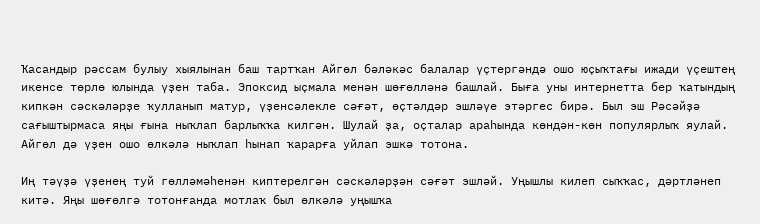Ҡасандыр рәссам булыу хыялынан баш тартҡан Айгөл бәләкәс балалар үҫтергәндә ошо юҫыҡтағы ижади үҫештең икенсе төрлө юлында үҙен таба. Эпоксид ыҫмала менән шөғөлләнә башлай. Быға уны интернетта бер ҡатындың кипкән сәскәләрҙе ҡулланып матур, үҙенсәлекле сәғәт, өҫтәлдәр эшләүе этәргес бирә. Был эш Рәсәйҙә сағыштырмаса яңы ғына ныҡлап барлыҡҡа килгән. Шулай ҙа, оҫталар араһында көндән-көн популярлыҡ яулай. Айгөл дә үҙен ошо өлкәлә ныҡлап һынап ҡарарға уйлап эшкә тотона.

Иң тәүҙә үҙенең туй гөлләмәһенән киптерелгән сәскәләрҙән сәғәт эшләй. Уңышлы килеп сыҡҡас, дәртләнеп китә. Яңы шөғөлгә тотонғанда мотлаҡ был өлкәлә уңышҡа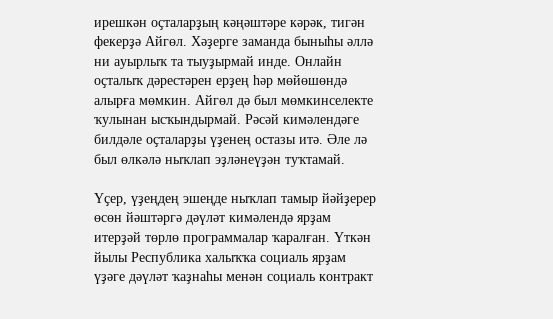ирешкән оҫталарҙың кәңәштәре кәрәк, тигән фекерҙә Айгөл. Хәҙерге заманда быныһы әллә ни ауырлыҡ та тыуҙырмай инде. Онлайн оҫталыҡ дәрестәрен ерҙең һәр мөйөшөндә алырға мөмкин. Айгөл дә был мөмкинселекте ҡулынан ысҡындырмай. Рәсәй кимәлендәге билдәле оҫталарҙы үҙенең остазы итә. Әле лә был өлкәлә ныҡлап эҙләнеүҙән туҡтамай.

Үҫер, үҙеңдең эшеңде ныҡлап тамыр йәйҙерер өсөн йәштәргә дәүләт кимәлендә ярҙам итерҙәй төрлө программалар ҡаралған. Үткән йылы Республика халыҡҡа социаль ярҙам үҙәге дәүләт ҡаҙнаһы менән социаль контракт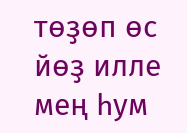төҙөп өс йөҙ илле мең һум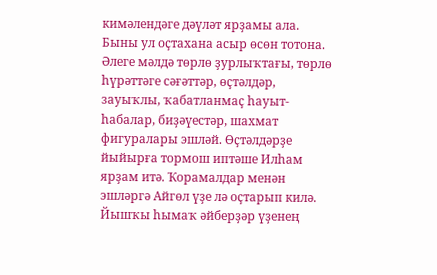кимәлендәге дәүләт ярҙамы ала. Быны ул оҫтахана асыр өсөн тотона. Әлеге мәлдә төрлө ҙурлыҡтағы, төрлө һүрәттәге сәғәттәр, өҫтәлдәр, зауыҡлы, ҡабатланмаҫ һауыт-һабалар, биҙәүестәр, шахмат фигуралары эшләй. Өҫтәлдәрҙе йыйырға тормош иптәше Илһам ярҙам итә. Ҡорамалдар менән эшләргә Айгөл үҙе лә оҫтарып килә. Йышҡы һымаҡ әйберҙәр үҙенең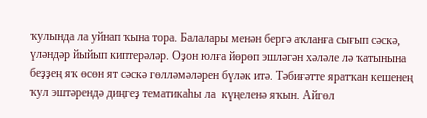ҡулында ла уйнап ҡына тора. Балалары менән бергә аҡланға сығып сәскә, үләндәр йыйып киптерәләр. Оҙон юлға йөрөп эшләгән хәләле лә ҡатынына беҙҙең яҡ өсөн ят сәскә гөлләмәләрен бүләк итә. Тәбиғәтте яратҡан кешенең ҡул эштәрендә диңгеҙ тематикаһы ла  күңеленә яҡын. Айгөл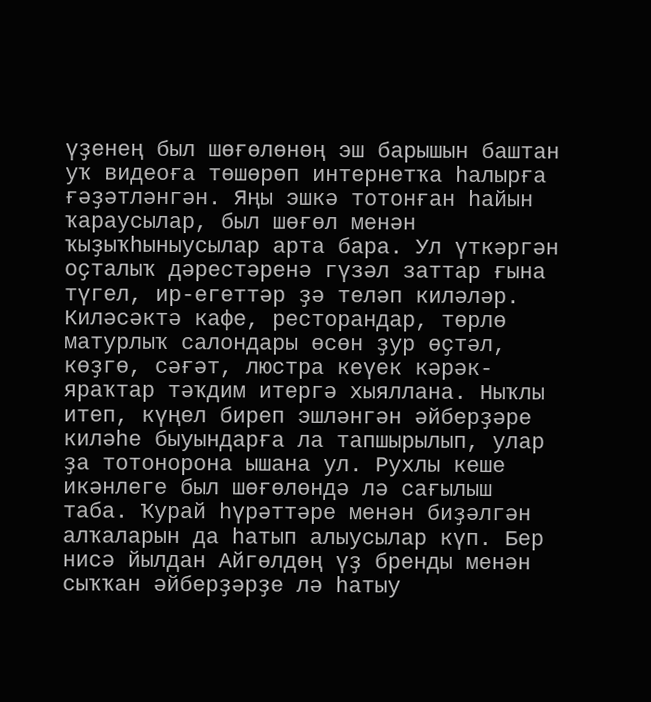үҙенең был шөғөлөнөң эш барышын баштан уҡ видеоға төшөрөп интернетҡа һалырға ғәҙәтләнгән. Яңы эшкә тотонған һайын ҡараусылар, был шөғөл менән ҡыҙыҡһыныусылар арта бара. Ул үткәргән оҫталыҡ дәрестәренә гүзәл заттар ғына түгел, ир-егеттәр ҙә теләп киләләр. Киләсәктә кафе, ресторандар, төрлө матурлыҡ салондары өсөн ҙур өҫтәл, көҙгө, сәғәт, люстра кеүек кәрәк-яраҡтар тәҡдим итергә хыяллана. Ныҡлы итеп, күңел биреп эшләнгән әйберҙәре киләһе быуындарға ла тапшырылып, улар ҙа тотонорона ышана ул. Рухлы кеше икәнлеге был шөғөлөндә лә сағылыш таба. Ҡурай һүрәттәре менән биҙәлгән алҡаларын да һатып алыусылар күп. Бер нисә йылдан Айгөлдөң үҙ бренды менән сыҡҡан әйберҙәрҙе лә һатыу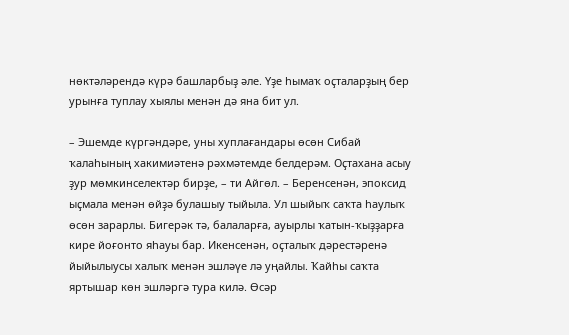нөктәләрендә күрә башларбыҙ әле. Үҙе һымаҡ оҫталарҙың бер урынға туплау хыялы менән дә яна бит ул.

– Эшемде күргәндәре, уны хуплағандары өсөн Сибай ҡалаһының хакимиәтенә рәхмәтемде белдерәм. Оҫтахана асыу ҙур мөмкинселектәр бирҙе, – ти Айгөл. – Беренсенән, эпоксид ыҫмала менән өйҙә булашыу тыйыла. Ул шыйыҡ саҡта һаулыҡ өсөн зарарлы. Бигерәк тә, балаларға, ауырлы ҡатын-ҡыҙҙарға кире йоғонто яһауы бар. Икенсенән, оҫталыҡ дәрестәренә йыйылыусы халыҡ менән эшләүе лә уңайлы. Ҡайһы саҡта яртышар көн эшләргә тура килә. Өсәр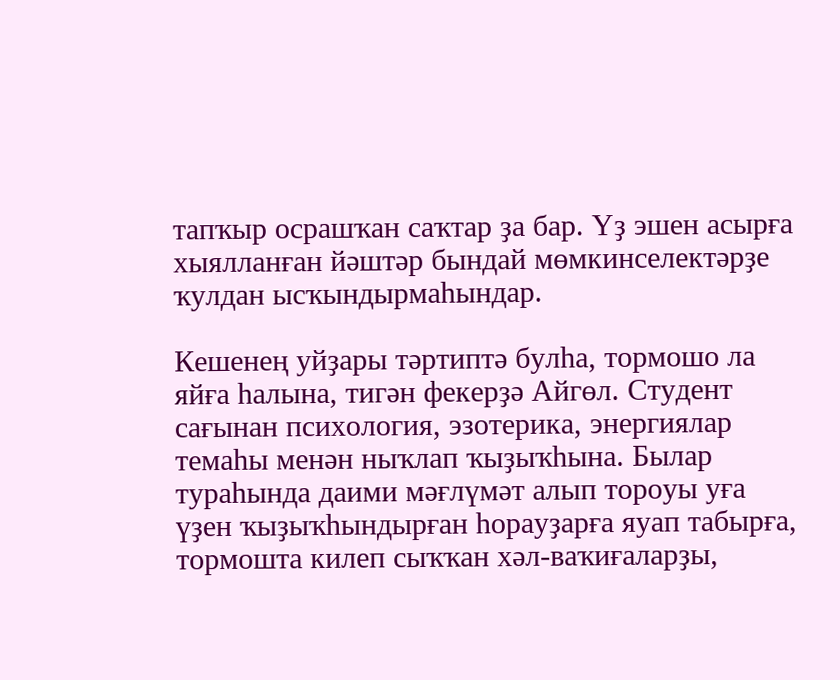тапҡыр осрашҡан саҡтар ҙа бар. Үҙ эшен асырға хыялланған йәштәр бындай мөмкинселектәрҙе ҡулдан ысҡындырмаһындар.

Кешенең уйҙары тәртиптә булһа, тормошо ла яйға һалына, тигән фекерҙә Айгөл. Студент сағынан психология, эзотерика, энергиялар темаһы менән ныҡлап ҡыҙыҡһына. Былар тураһында даими мәғлүмәт алып тороуы уға үҙен ҡыҙыҡһындырған һорауҙарға яуап табырға, тормошта килеп сыҡҡан хәл-ваҡиғаларҙы,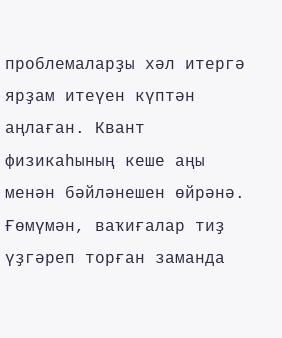проблемаларҙы хәл итергә ярҙам итеүен күптән аңлаған. Квант физикаһының кеше аңы менән бәйләнешен өйрәнә. Ғөмүмән, ваҡиғалар тиҙ үҙгәреп торған заманда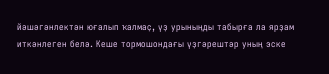йәшәгәнлектән юғалып ҡалмаҫ, үҙ урыныңды табырға ла ярҙам иткәнлеген белә. Кеше тормошондағы үҙгәрештәр уның эске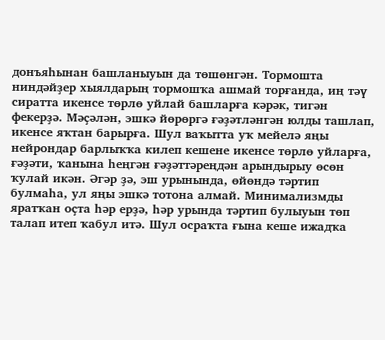донъяһынан башланыуын да төшөнгән. Тормошта ниндәйҙер хыялдарың тормошҡа ашмай торғанда, иң тәү сиратта икенсе төрлө уйлай башларға кәрәк, тигән фекерҙә. Мәҫәлән, эшкә йөрөргә ғәҙәтләнгән юлды ташлап, икенсе яҡтан барырға. Шул ваҡытта уҡ мейелә яңы нейрондар барлыҡҡа килеп кешене икенсе төрлө уйларға, ғәҙәти, ҡанына һеңгән ғәҙәттәреңдән арындырыу өсөн ҡулай икән. Әгәр ҙә, эш урынында, өйөндә тәртип булмаһа, ул яңы эшкә тотона алмай. Минимализмды яратҡан оҫта һәр ерҙә, һәр урында тәртип булыуын төп талап итеп ҡабул итә. Шул осраҡта ғына кеше ижадҡа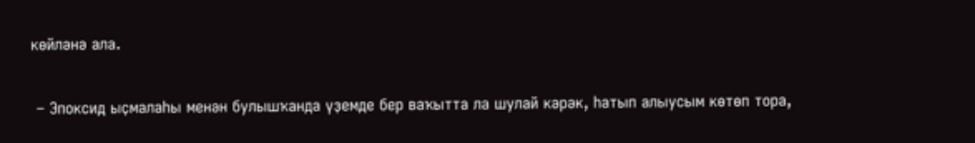көйләнә ала.

 – Эпоксид ыҫмалаһы менән булышҡанда үҙемде бер ваҡытта ла шулай кәрәк, һатып алыусым көтөп тора,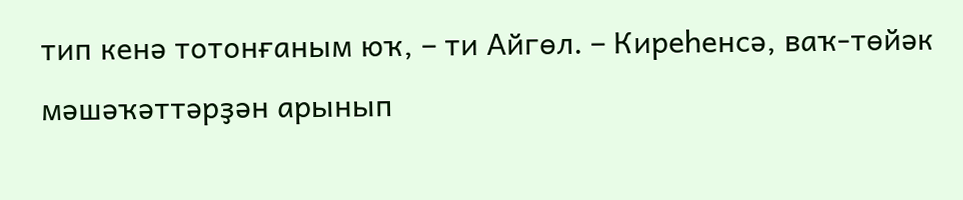тип кенә тотонғаным юҡ, – ти Айгөл. – Киреһенсә, ваҡ-төйәк мәшәҡәттәрҙән арынып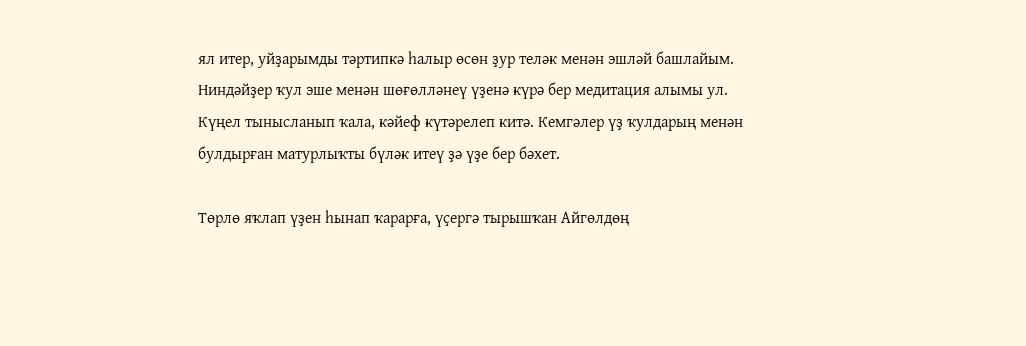ял итер, уйҙарымды тәртипкә һалыр өсөн ҙур теләк менән эшләй башлайым. Ниндәйҙер ҡул эше менән шөғөлләнеү үҙенә күрә бер медитация алымы ул. Күңел тынысланып ҡала, кәйеф күтәрелеп китә. Кемгәлер үҙ ҡулдарың менән булдырған матурлыҡты бүләк итеү ҙә үҙе бер бәхет.

Төрлө яҡлап үҙен һынап ҡарарға, үҫергә тырышҡан Айгөлдөң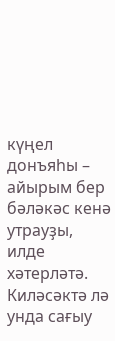күңел донъяһы – айырым бер бәләкәс кенә утрауҙы, илде хәтерләтә. Киләсәктә лә унда сағыу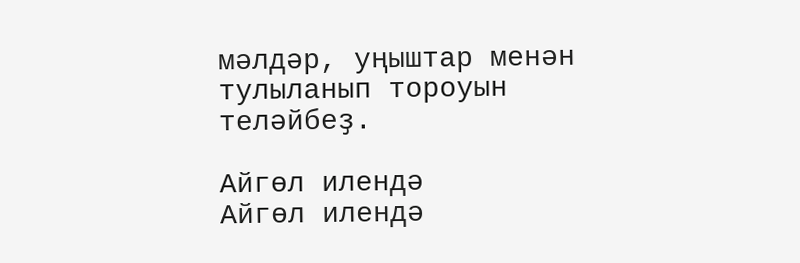мәлдәр, уңыштар менән тулыланып тороуын теләйбеҙ.

Айгөл илендә
Айгөл илендә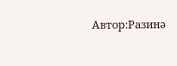Автор:Разинә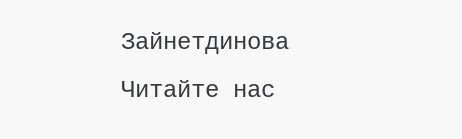Зайнетдинова
Читайте нас